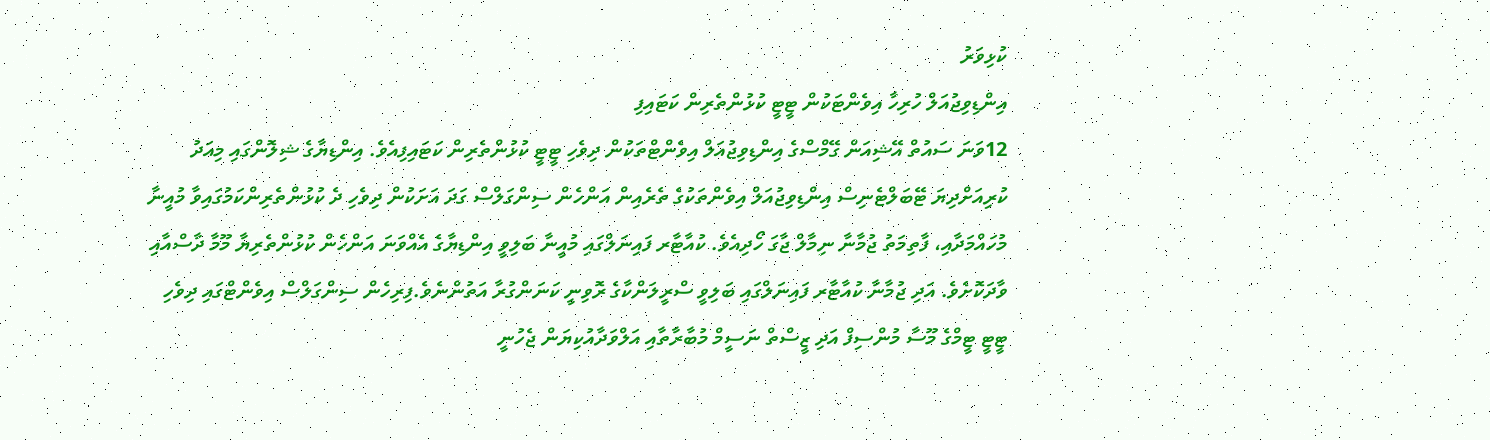ކުޅިވަރު
އިންޑިވިޖުއަލް ހުރިހާ އިވެންޓަކުން ޓީޓީ ކުޅުންތެރިން ކަޓައިފި
12ވަނަ ސައުތް އޭޝިއަން ގޭމްސްގެ އިންޑިވިޖުއަލް އިވެންޓްތަކުން ދިވެހި ޓީޓީ ކުޅުންތެރިން ކަޓައިފިއެވެ. އިންޑިޔާގެ ޝިލޮންގައި މިއަދު ކުރިއަށްދިޔަ ޓޭބަލްޓެނިސް އިންޑިވިޖުއަލް އިވެންތަކުގެ ތެރެއިން އަންހެން ސިންގަލްސް ގަދަ އަށަކުން ދިވެހި ދެ ކުޅުންތެރިންކަމުގައިވާ މުއީނާ މުހައްމަދާއި، ފާތިމަތު ޖުމާނާ ނިމާލް ޖާގަ ހޯދިއެވެ. ކުއާޓާރ ފައިނަލްގައި މުއީނާ ބަލިވީ އިންޑިޔާގެ އެއްވަނަ އަންހެން ކުޅުންތެރިޔާ މޫމާ ދާސްއާއި ވާދަކޮށެވެ. އަދި ޖުމާނާ ކުއާޓާރ ފައިނަލްގައި ބަލިވީ ސްރީލަންކާގެ ރޮވިނީ ކަނަންގުރާ އަތުންނެވެ.ފިރިހެން ސިންގަލްސް އިވެންޓްގައި ދިވެހި ޓީޓީ ޓީމްގެ މޫސާ މުންސިފް އަދި ޒީސްތް ނަސީމް މުބާރާތާއި އަލްވަދާއުކިޔަން ޖެހުނީ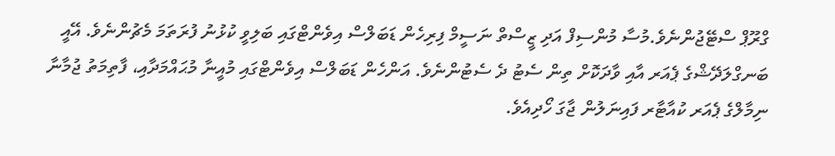ގްރޫޕް ސްޓޭޖުންނެވެ.މުސާ މުންސިފް އަދި ޒީސްތް ނަސީމް ފިރިހެން ޑަބަލްސް އިވެންޓްގައި ބަލިވީ ކުޅުނު ފުރަތަމަ މެޗުންނެވެ. އޭއީ ބަނގްލަދޭޝްގެ ޕެއަރ އާއި ވާދަކޮށް ތިން ސެޓު ދެ ސެޓުންނެވެ. އަންހެން ޑަބަލްސް އިވެންޓްގައި މުއީނާ މުޙައްމަދާއި، ފާތިމަތު ޖުމާނާ ނިމާލްގެ ޕެއަރ ކުއާޓާރ ފައިނަލުން ޖާގަ ހޯދިއެވެ.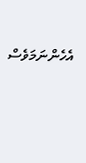އެހެންނަމަވެސް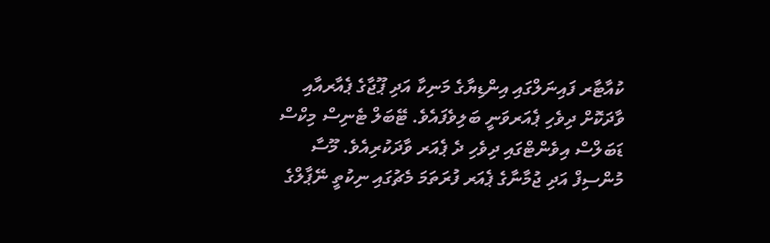ކުއާޓާރ ފައިނަލްގައި އިންޑިޔާގެ މަނިކާ އަދި ޕޫޖާގެ ޕެއާރއާއި ވާދަކޮށް ދިވެހި ޕެއަރވަނީ ބަލިވެފައެވެ. ޓޭބަލް ޓެނިސް މިކްސް ޑަބަލްސް އިވެންޓްގައި ދިވެހި ދެ ޕެއަރ ވާދަކުރިއެވެ. މޫސާ މުންސިފް އަދި ޖުމާނާގެ ޕެއަރ ފުރަތަމަ މެޗުގައި ނިކުތީ ނޭޕާލްގެ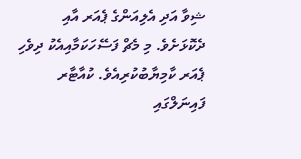ޝިވާ އަދި އެލިއަންގެ ޕެއަރ އާއި ދެކޮޅަށެވެ. މި މެޗް ފަސޭހަކަމާއިއެކު ދިވެހި ޕެއަރ ކާމިޔާބުކުރިއެވެ. ކުއާޓާރ ފައިނަލްގައި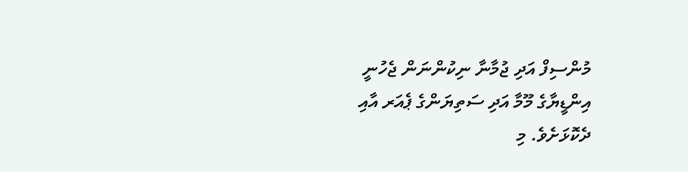މުންސިފް އަދި ޖުމާނާ ނިކުންނަން ޖެހުނީ އިންޑީޔާގެ މޫމާ އަދި ސަތިޔަންގެ ޕެއަރ އާއި ދެކޮޅަށެވެ. މި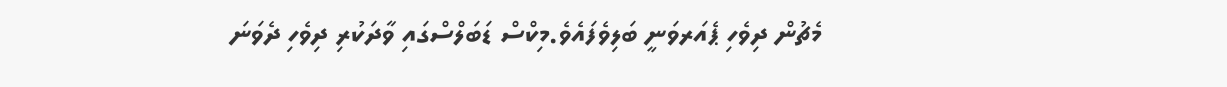މެޗުން ދިވެހި ޕެއަރވަނީ ބަލިވެފައެވެ.މިކްސް ޑަބަލްސްގައި ވާދަކުރި ދިވެހި ދެވަނަ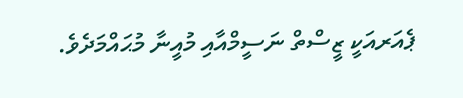ޕެއަރއަކީ ޒީސްތް ނަސީމްއާއި މުއީނާ މުޙައްމަދެވެ.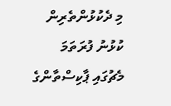މި ދެކުޅުންތެރިން ކުޅުނު ފުރަތަމަ މެޗުގައި ޕާކިސްތާންގެ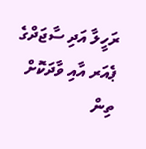ރަހީލާ އަދި ސާޖަދްގެ ޕެއަރ އާއި ވާދަކޮށް ތިން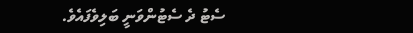ސެޓު ދެ ސެޓުންވަނީ ބަލިވެފައެވެ.